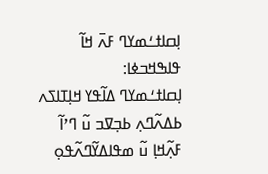ߊ߲ߛߊߙߑߘߌߣ ߓߍ߫ ߞߊ߬ ߟߊߒߞߏߦߊ:
ߊ߲ߛߊߙߑߘߌߣ ߡߊ߬ߟߌ ߞߊ߲ߠߊߖߍ ߕߡߍ߬ߣߍ߲ ߕߏ߲ߜߏ ߎ߬ ߣߴߊ߬  ߓߍ߲߬ߞߊ߲ ߎ߬ ߘߟߊߡߌ߬ߣߍ߬ߟߋ߲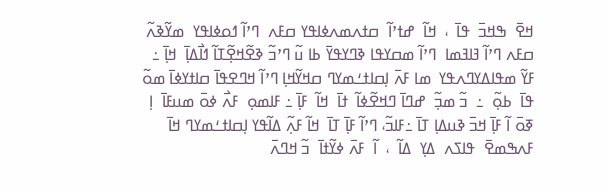ߞߐ߫  ߒߞߏ߫  ߟߊ߫  ،  ߞߊ߬  ߝߙߴߊ߬  ߛߙߍߘߍߦߊߟߌ ߛߓߍ  ߣߴߊ߬ ߗߋߦߊߟߌ  ߘߌ߬ߢߍ߬ ߛߓߍ ߣߴߊ߬ ߔߊߔߘߊ  ߣߴߊ߬ ߘߛߌߟߊ ߢߣߌߟߌ߫ ߕߊ ߎ߬ ߣߴߏ߬ ߢߐ߬ߞߐ߲߬ߠߊ߬ ߗߊ߯ߡߊ߲߫  ߞߊ߲߫ ߸ ߓߌ߬ ߘߟߊߡߌߣߍߟߌ  ߘߊ ߓߍ߫ ߊ߲ߛߊߙߑߘߌߣ ߛߞߌ߬ߞߊ߲ ߣߴߊ߬ ߞߣߐߟߊ߫ ߛߊߙߌߦߊ߫ ߘߋ߬ ߟߊ߫  ߕߋ߲߬  ߸  ߏ߬ ߘߏ߲߬  ߝߣߊ߫ ߣߞߐ߬ߦߊ߬  ߙߊ߫  ߞߊ߬  ߓߊ߲߫ ߸ ߓߊߘߋ߲  ߓߍ߯ ߦߋ߫ ߘߎߓߊ߫  ߊ߲  ߧߋ߫ ߊ߬ ߓߊ߲߫ ߞߏ߫ ߢߎߡߊ߲ ߠߊ߫ ߸ߓߊߏ߬، ߣߴߊ߬ ߓߊ߲߫ ߠߊ߫  ߞߊ߬ ߓߍ߲߬ ߡߊ߬ߟߌ ߊ߲ߛߊߙߑߘߌߣ ߞߊ߫ ߓߍߒߘߐ߫  ߟߊߖߍ  ߡߌ߲  ߡߊ߬  ،  ߊ߬  ߓߍ߫ ߦߌ߬ߙߊ߫  ߏ߬ ߞߣߍ߫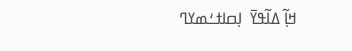ߞߊ߲߬ ߡߊ߬ߟߌ߫  ߊ߲ߛߊߙߑߘߌߣ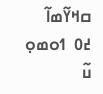ߛߞߌ߬ߘߊ߬  ߄߀  ߗߋߘߋ߲  ߎ߬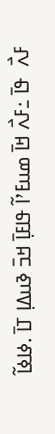ߓߍ߯  ߟߊ߫ ߸ߓߍ߯ ߞߊ߫ ߘߎߓߴߊ߬ ߟߊߓߊ߲߫ ߞߏ߫ ߢߎߡߊ߲ ߠߊ߫ .ߦߊߦߊ߬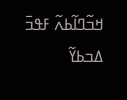ߞߏ߬ߣߊ߬ߕߍ߬ ߓߟߏ߫  ߡߏߕߌ߬